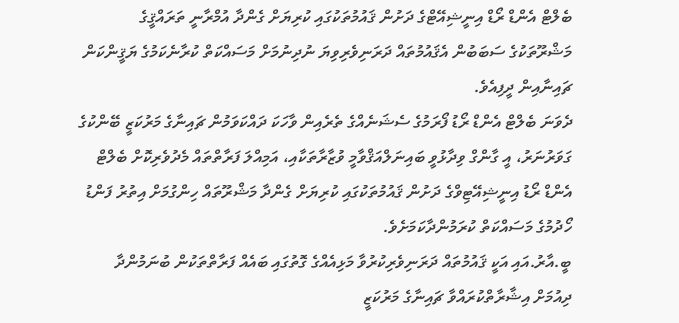ބެލްޓް އެންޑް ރޯޑް އިނީޝިއޭޓްގެ ދަށުން ޤައުމުތަކުގައި ކުރިޔަށް ގެންދާ އުމްރާނީ ތަރައްޤީގެ މަޝްރޫތަކުގެ ސަބަބުން އެޤައުމުތައް ދަރަނިވެރިވިޔަ ނުދިނުމަށް މަސައްކަތް ކުރާނެކަމުގެ ޔަޤީންކަން ޗައިނާއިން ދީފިއެވެ.
ދެވަނަ ބެލްޓް އެންޑް ރޯޑު ފޯރަމުގެ ސެޝަނެއްގެ ތެރެއިން ވާހަކަ ދައްކަވަމުން ޗައިނާގެ މަރުކަޒީ ބޭންކުގެ ގަވަރުނަރު، އީ ގާންގް ވިދާޅުވީ ބައިނަލްއަޤްވާމީ ވުޒާރާތަކާއި، އަމިއްލަ ފަރާތްތައް މެދުވެރިކޮށް ބެލްޓް އެންޑް ރޯޑު އިނީޝިއޭޓިވްގެ ދަށުން ޤައުމުތަކުގައި ކުރިޔަށް ގެންދާ މަޝްރޫތައް ހިންގުމަށް އިތުރު ފަންޑު ހޯދުމުގެ މަސައްކަތް ކުރަމުންދާކަމަށެވެ.
ބީ.އާރު.އައި އަކީ ޤައުމުތައް ދަރަނިވެރިކުރުވާ މަޅިއެއްގެ ގޮތުގައި ބައެއް ފަރާތްތަކުން ބުނަމުންދާ ދިއުމަށް އިޝާރާތްކުރައްވާ ޗައިނާގެ މަރުކަޒީ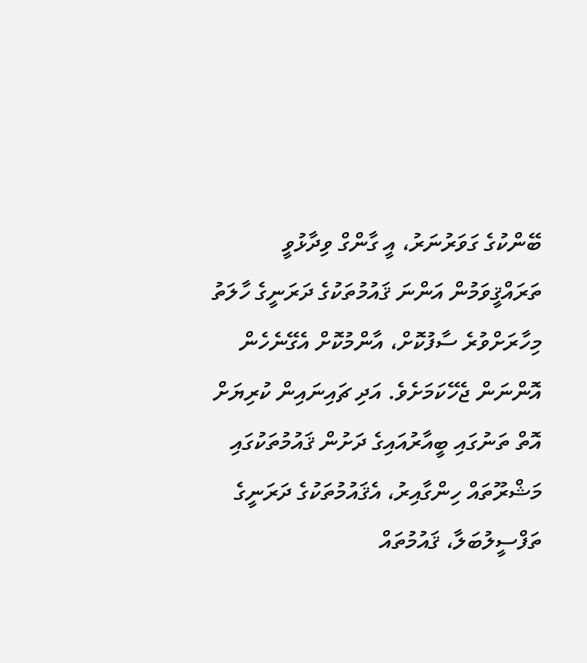ބޭންކުގެ ގަވަރުނަރު، އީ ގާންގް ވިދާޅުވީ ތަރައްޤީވަމުން އަންނަ ޤައުމުތަކުގެ ދަރަނީގެ ހާލަތު މިހާރަށްވުރެ ސާފުކޮށް، އާންމުކޮށް އެގޭނެހެން އޮންނަން ޖެހޭކަމަށެވެ. އަދި ޗައިނައިން ކުރިޔަށް އޮތް ތަނުގައި ބީއާރުއައިގެ ދަށުން ޤައުމުތަކުގައި މަޝްރޫތައް ހިންގާއިރު، އެޤައުމުތަކުގެ ދަރަނީގެ ތަފްސީލުބަލާ، ޤައުމުތައް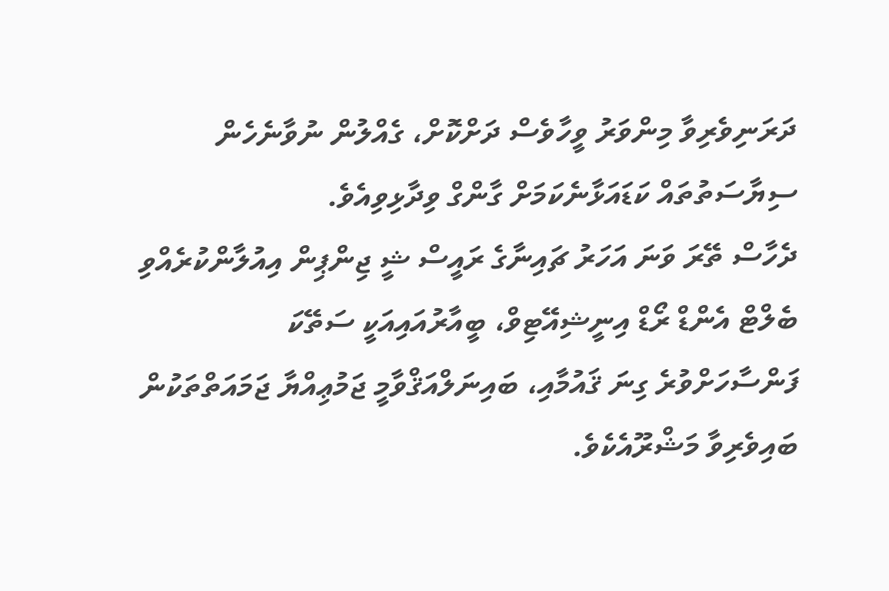ދަރަނިވެރިވާ މިންވަރު ވީހާވެސް ދަށްކޮށް، ގެއްލުން ނުވާނެހެން ސިޔާސަތުތައް ކަޑައަޅާނެކަމަށް ގާންގް ވިދާޅިވިއެވެ.
ދެހާސް ތޭރަ ވަނަ އަހަރު ޗައިނާގެ ރައީސް ޝީ ޖިންޕިން އިއުލާންކުރެއްވި ބެލްޓް އެންޑް ރޯޑް އިނީޝިއޭޓިވް، ބީއާރުއައިއަކީ ސަތޭކަ ފަންސާހަށްވުރެ ގިނަ ޤައުމާއި، ބައިނަލްއަޤްވާމީ ޖަމުޢިއްޔާ ޖަމައަތްތަކުން ބައިވެރިވާ މަޝްރޫއެކެވެ.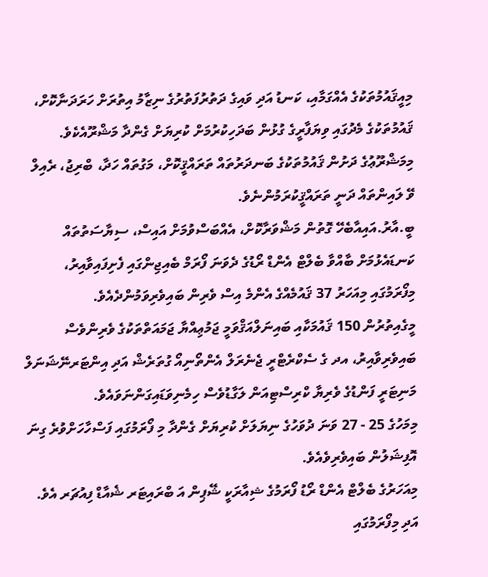މިއީޤައުމުތަކުގެ އެއްގަމާއި، ކަނޑު އަދި ވައިގެ ދަތުރުފަތުރުގެ ނިޒާމު އިތުރަށް ހަރަދަނާކޮށް، ޤައުމުތަކުގެ މެދުގައި ވިޔަފާރީގެ ގުޅުން ބަދަހިކުރުމަށް ކުރިޔަށް ގެންދާ މަޝްރޫއެކެވެ.
މިމަޝްރޫޢުގެ ދަށުން ޤައުމުތަކުގެ ބަނދަރުތައް ތަރައްޤީކޮށް، މަގުތައް ހަދާ، ބްރިޖު، ރެއިލް ވޭ ލައިންތައް ދަނީ ތަރައްޤީކުރަމުންނެވެ.
ބީ.އާރު.އައިއާބެހޭ ގޮތުން މަޝްވަރާކޮށް، އެއްބަސްވުމަށް އައިސް، ސިޔާސަތުތައް ކަނޑައެޅުމަށް ބާއްވާ ބެލްޓް އެންޑް ރޯޑުގެ ދެވަނަ ފޯރަމް ބެއިޖިންގައި ފެށިފައިވާއިރު، މިފޯރަމުގައި މިއަހަރު 37 ޤައުމެއްގެ އެންމެ އިސް ވެރިން ބައިވެރިވަމުންދެއެވެ.
މީގެއިތުރުން 150 ޤައުމަކާއި ބައިނަލްއަޤްވަމީ ޖަމުޢިއްޔާ ޖަމައަތްތަކުގެ ވެރިންވެސް ބައިވެރިވާއިރު، އދ ގެ ސެކްރެޓްރީ ޖެނެރަލް އެންތޯނިއޯ ގުތަރެޝް އަދި އިންޓަރނޭޝަނަލް މަނިޓަރީ ފަންޑުގެ ވެރިޔާ ކްރިސްޓިއަން ލަގާޑުވެސް ހިމެނިވަޑައިގަންނަވައެވެ.
މިމަހުގެ 25 - 27 ވަނަ ދުވަހުގެ ނިޔަލަށް ކުރިޔަށް ގެންދާ މި ފޯރަމުގައި ފަސްހާހަށްވުރެ ގިނަ އޮފިޝަލުން ބައިވެރިވެއެވެ.
މިއަހަރުގެ ބެލްޓް އެންޑް ރޯޑު ފޯރަމުގެ ޝިއާރަކީ ޝޭޕިން އަ ބްރައިޓަރ ޝެއާޑް ފިއުޗަރ އެވެ. އަދި މިފޯރަމުގައި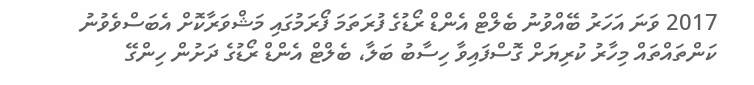2017 ވަނަ އަހަރު ބޭއްވުނު ބެލްޓް އެންޑް ރޯޑުގެ ފުރަތަމަ ފޯރަމުގައި މަޝްވަރާކޮށް އެބަސްވެވުނު ކަންތައްތައް މިހާރު ކުރިޔަށް ގޮސްފައިވާ ހިސާބު ބަލާ، ބެލްޓް އެންޑް ރޯޑުގެ ދަށުން ހިންގޭ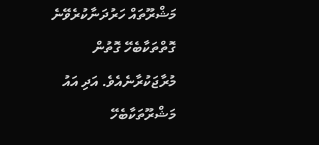މަޝްރޫތައް ހަރުދަނާކުރެވޭނެ ގޮތްތަކާބެހޭ ގޮތުން މުރާޖަކުރާނެއެވެ. އަދި އައު މަޝްރޫތަކާބެހޭ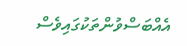އެއްބަސްވުންތަކުގައިވެސް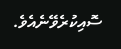ސޮއިކުރެވޭނެއެވެ.